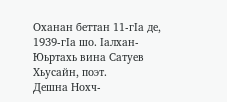Оханан беттан 11-гIа де, 1939-гIа шо. Iалхан-Юьртахь вина Сатуев Хьусайн, поэт.
Дешна Нохч-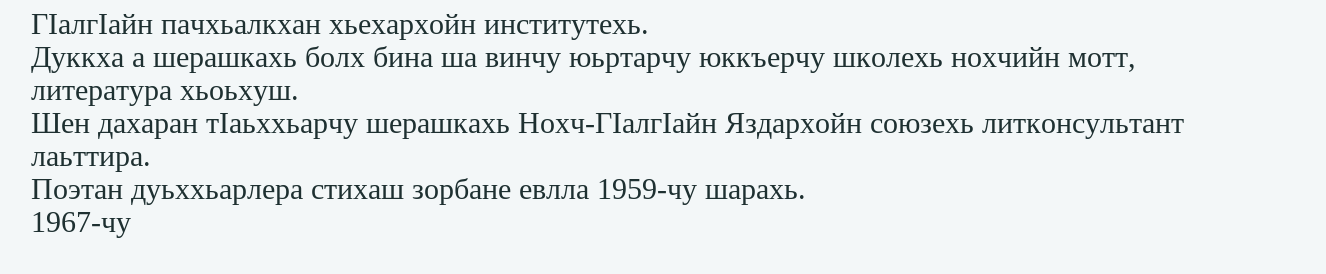ГIалгIайн пачхьалкхан хьехархойн институтехь.
Дуккха а шерашкахь болх бина ша винчу юьртарчу юккъерчу школехь нохчийн мотт, литература хьоьхуш.
Шен дахаран тIаьххьарчу шерашкахь Нохч-ГIалгIайн Яздархойн союзехь литконсультант лаьттира.
Поэтан дуьххьарлера стихаш зорбане евлла 1959-чу шарахь.
1967-чу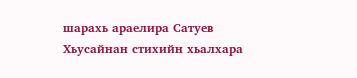шарахь араелира Сатуев Хьусайнан стихийн хьалхара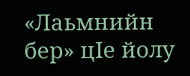«Лаьмнийн бер» цIе йолу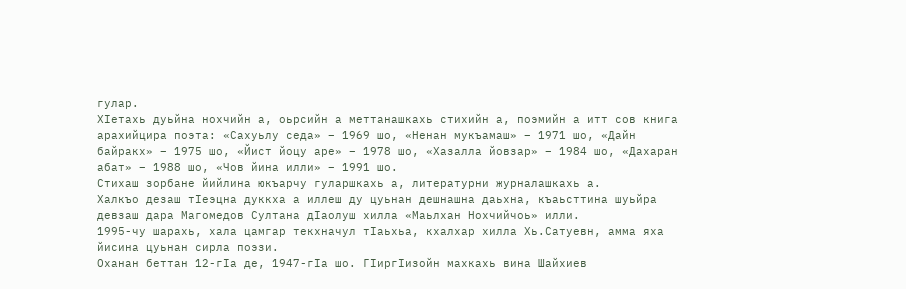гулар.
ХIетахь дуьйна нохчийн а, оьрсийн а меттанашкахь стихийн а, поэмийн а итт сов книга арахийцира поэта: «Сахуьлу седа» – 1969 шо, «Ненан мукъамаш» – 1971 шо, «Дайн байракх» – 1975 шо, «Йист йоцу аре» – 1978 шо, «Хазалла йовзар» – 1984 шо, «Дахаран абат» – 1988 шо, «Чов йина илли» – 1991 шо.
Стихаш зорбане йийлина юкъарчу гуларшкахь а, литературни журналашкахь а.
Халкъо дезаш тIеэцна дуккха а иллеш ду цуьнан дешнашна даьхна, къаьсттина шуьйра девзаш дара Магомедов Султана дIаолуш хилла «Маьлхан Нохчийчоь» илли.
1995-чу шарахь, хала цамгар текхначул тIаьхьа, кхалхар хилла Хь.Сатуевн, амма яха йисина цуьнан сирла поэзи.
Оханан беттан 12-гIа де, 1947-гIа шо. ГIиргIизойн махкахь вина Шайхиев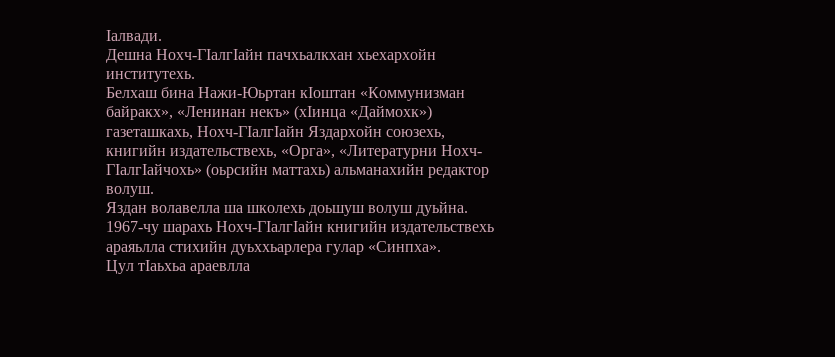Iалвади.
Дешна Нохч-ГIалгIайн пачхьалкхан хьехархойн институтехь.
Белхаш бина Нажи-Юьртан кIоштан «Коммунизман байракх», «Ленинан некъ» (хIинца «Даймохк») газеташкахь, Нохч-ГIалгIайн Яздархойн союзехь, книгийн издательствехь, «Орга», «Литературни Нохч-ГIалгIайчохь» (оьрсийн маттахь) альманахийн редактор волуш.
Яздан волавелла ша школехь доьшуш волуш дуьйна.
1967-чу шарахь Нохч-ГIалгIайн книгийн издательствехь араяьлла стихийн дуьххьарлера гулар «Синпха».
Цул тIаьхьа араевлла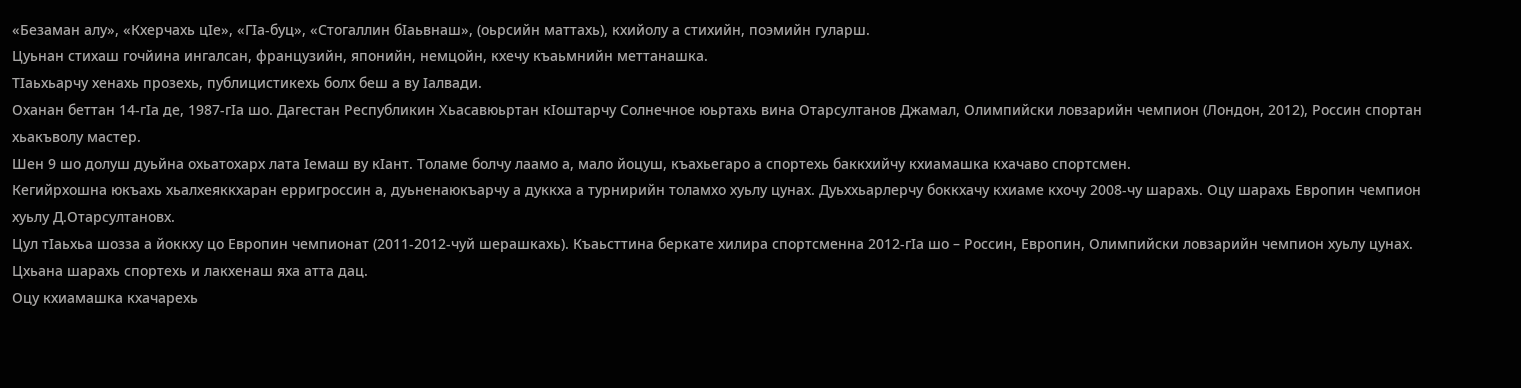«Безаман алу», «Кхерчахь цIе», «ГIа-буц», «Стогаллин бIаьвнаш», (оьрсийн маттахь), кхийолу а стихийн, поэмийн гуларш.
Цуьнан стихаш гочйина ингалсан, французийн, японийн, немцойн, кхечу къаьмнийн меттанашка.
ТIаьхьарчу хенахь прозехь, публицистикехь болх беш а ву Iалвади.
Оханан беттан 14-гIа де, 1987-гIа шо. Дагестан Республикин Хьасавюьртан кIоштарчу Солнечное юьртахь вина Отарсултанов Джамал, Олимпийски ловзарийн чемпион (Лондон, 2012), Россин спортан хьакъволу мастер.
Шен 9 шо долуш дуьйна охьатохарх лата Iемаш ву кIант. Толаме болчу лаамо а, мало йоцуш, къахьегаро а спортехь баккхийчу кхиамашка кхачаво спортсмен.
Кегийрхошна юкъахь хьалхеяккхаран ерригроссин а, дуьненаюкъарчу а дуккха а турнирийн толамхо хуьлу цунах. Дуьххьарлерчу боккхачу кхиаме кхочу 2008-чу шарахь. Оцу шарахь Европин чемпион хуьлу Д.Отарсултановх.
Цул тIаьхьа шозза а йоккху цо Европин чемпионат (2011-2012-чуй шерашкахь). Къаьсттина беркате хилира спортсменна 2012-гIа шо – Россин, Европин, Олимпийски ловзарийн чемпион хуьлу цунах. Цхьана шарахь спортехь и лакхенаш яха атта дац.
Оцу кхиамашка кхачарехь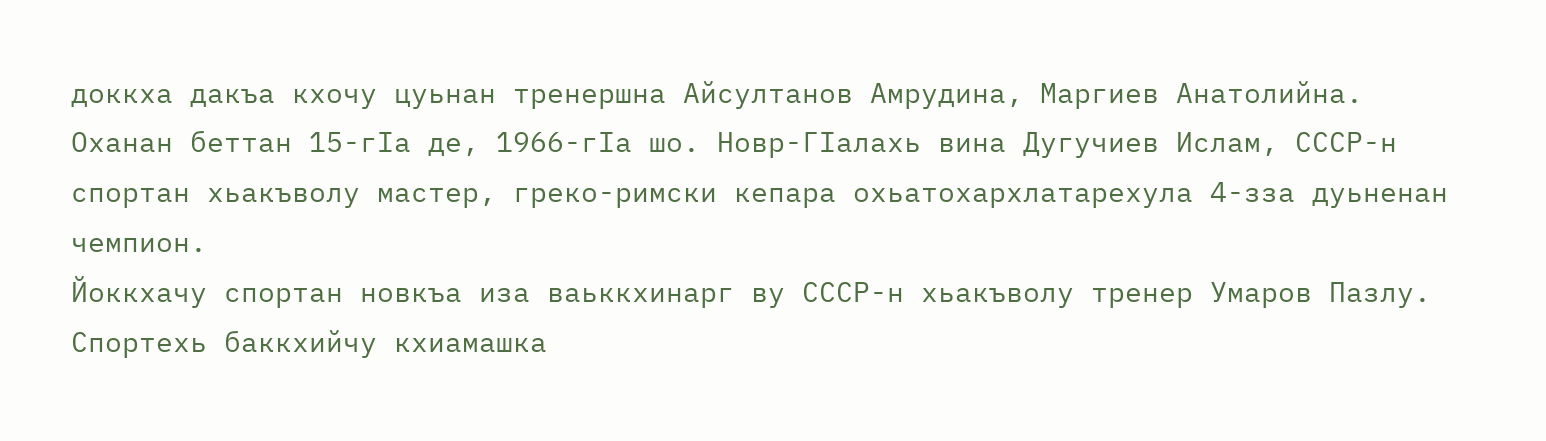доккха дакъа кхочу цуьнан тренершна Айсултанов Амрудина, Маргиев Анатолийна.
Оханан беттан 15-гIа де, 1966-гIа шо. Новр-ГIалахь вина Дугучиев Ислам, СССР-н спортан хьакъволу мастер, греко-римски кепара охьатохархлатарехула 4-зза дуьненан чемпион.
Йоккхачу спортан новкъа иза ваьккхинарг ву СССР-н хьакъволу тренер Умаров Пазлу.
Спортехь баккхийчу кхиамашка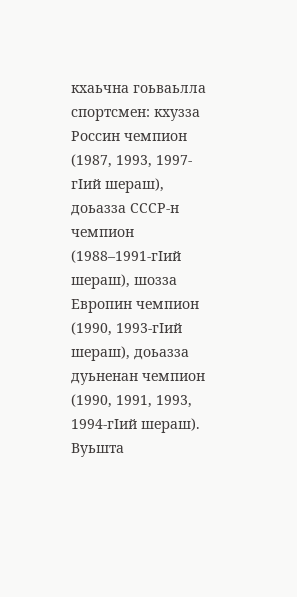кхаьчна гоьваьлла спортсмен: кхузза Россин чемпион (1987, 1993, 1997-гIий шераш), доьазза СССР-н чемпион (1988–1991-гIий шераш), шозза Европин чемпион (1990, 1993-гIий шераш), доьазза дуьненан чемпион (1990, 1991, 1993, 1994-гIий шераш).
Вуьшта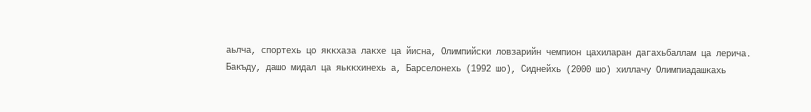аьлча, спортехь цо яккхаза лакхе ца йисна, Олимпийски ловзарийн чемпион цахиларан дагахьбаллам ца лерича.
Бакъду, дашо мидал ца яьккхинехь а, Барселонехь (1992 шо), Сиднейхь (2000 шо) хиллачу Олимпиадашкахь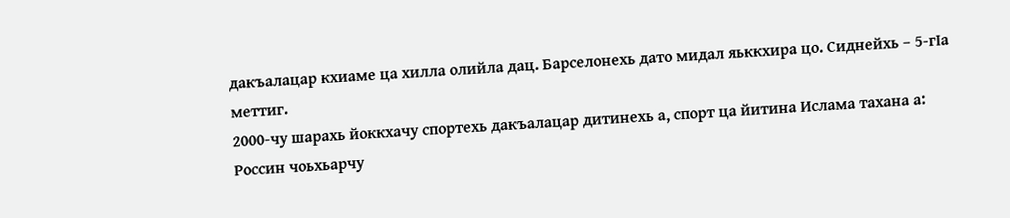дакъалацар кхиаме ца хилла олийла дац. Барселонехь дато мидал яьккхира цо. Сиднейхь – 5-гIа меттиг.
2000-чу шарахь йоккхачу спортехь дакъалацар дитинехь а, спорт ца йитина Ислама тахана а: Россин чоьхьарчу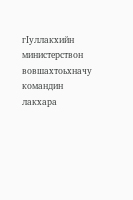гIуллакхийн министерствон вовшахтоьхначу командин лакхара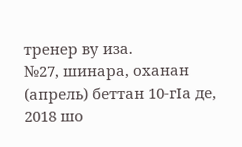тренер ву иза.
№27, шинара, оханан (апрель) беттан 10-гIа де, 2018 шо